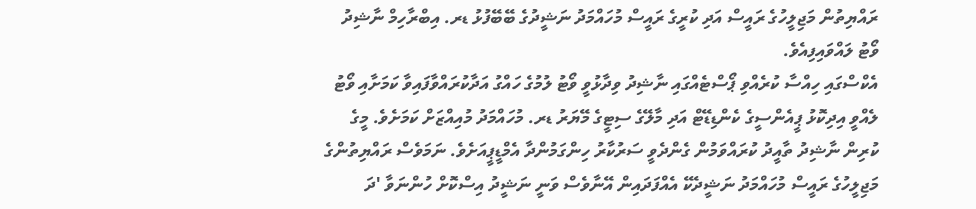ރައްޔިތުން މަޖިލީހުގެ ރައީސް އަދި ކުރީގެ ރައީސް މުހައްމަދު ނަޝީދުގެ ބޭބޭފުޅު ޑރ. އިބްރާހިމް ނާޝިދު ވޯޓު ލައްވައިފިއެވެ.
އެކްސްގައި ހިއްސާ ކުރެއްވި ޕޯސްޓެއްގައި ނާޝިދު ވިދާޅުވީ ވޯޓު ލުމުގެ ހައްގު އަދާކުރައްވާފައިވާ ކަމަށާއި ވޯޓު ލެއްވީ އިދިކޮޅު ޕީއެންސީގެ ކެންޑިޑޭޓް އަދި މާލޭގެ ސިޓީގެ މޭޔަރު ޑރ. މުހައްމަދު މުއިއްޒަށް ކަމަށެވެ. މީގެ ކުރިން ނާޝިދު ތާއީދު ކުރައްވަމުން ގެންދެވީ ސަރުކާރު ހިންގަމުންދާ އެމްޑީޕީއަށެވެ. ނަމަވެސް ރައްޔިތުންގެ މަޖިލީހުގެ ރައީސް މުހައްމަދު ނަޝީދެކޭ އެއްފަދައިން އޭނާވެސް ވަނީ ނަޝީދު އިސްކޮށް ހުންނަވާ 'ދަ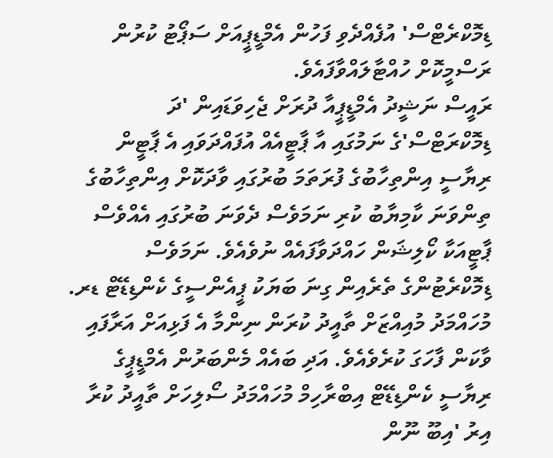ޑިމޮކްރެޓްސް' އުފެއްދެވި ފަހުން އެމްޑީޕީއަށް ސަޕޯޓު ކުރުން ރަސްމީކޮށް ހުއްޓާލައްވާފައެވެ.
ރައީސް ނަޝީދު އެމްޑީޕީއާ ދުރަށް ޖެހިވަޑައިން 'ދަ ޑިމޮކްރަޓްސް'ގެ ނަމުގައި އާ ޕާޓީއެއް އުފައްދަވައި އެ ޕާޓީން ރިޔާސީ އިންތިހާބުގެ ފުރަތަމަ ބުރުގައި ވާދަކޮށް އިންތިހާބުގެ ތިންވަނަ ކާމިޔާބު ކުރި ނަމަވެސް ދެވަނަ ބުރުގައި އެއްވެސް ޕާޓީއަކާ ކޯލިޝަން ހައްދަވާފައެއް ނުވެއެވެ. ނަމަވެސް ޑިމޮކްރެޓުންގެ ތެރެއިން ގިނަ ބަޔަކު ޕީއެންސީގެ ކެންޑިޑޭޓް ޑރ. މުހައްމަދު މުއިއްޒަށް ތާއީދު ކުރަން ނިންމާ އެ ފަޅިއަށް އަރާފައި ވާކަން ފާހަގަ ކުރެވެއެވެ. އަދި ބައެއް މެންބަރުން އެމްޑީޕީގެ ރިޔާސީ ކެންޑިޑޭޓް އިބްރާހިމް މުހައްމަދު ސޯލިހަށް ތާއީދު ކުރާ އިރު 'އިބޫ ނޫން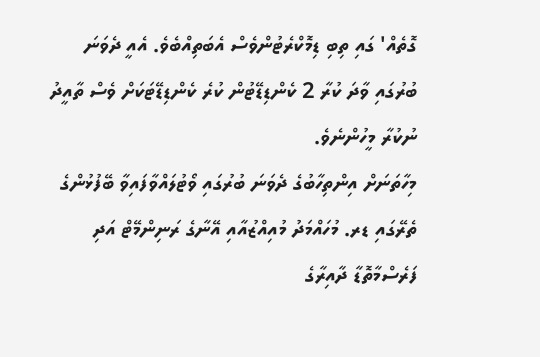ގޮތެއް' ގައި ތިބި ޑިމޮކްރެޓުންވެސް އެބަތިއްބެވެ. އެއީ ދެވަނަ ބުރުގައި ވާދަ ކުރާ 2 ކެންޑިޑޭޓުން ކުރެ ކެންޑިޑޭޓަކަށް ވެސް ތާއީދު ނުކުރާ މީހުންނެވެ.
މިހާތަނަށް އިންތިހާބުގެ ދެވަނަ ބުރުގައި ވޯޓުލައްވާފައިވާ ބޭފުޅުންގެ ތެރޭގައި ޑރ. މުހައްމަދު މުއިއްޒުއާއި އޭނާގެ ރަނިންމޭޓް އަދި ފަރެސްމާތޮޑާ ދާއިރާގެ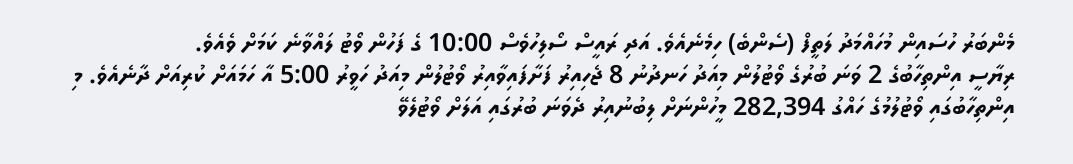މެންބަރު ހުސައިން މުހައްމަދު ލަތީފް (ސެންބެ) ހިމެނެއެވެ. އަދި ރައީސް ސޯލިހުވެސް 10:00 ގެ ފަހުން ވޯޓު ލައްވާނެ ކަމަށް ވެއެވެ.
ރިޔާސީ އިންތިހާބުގެ 2 ވަނަ ބުރުގެ ވޯޓުލުން މިއަދު ހަނދުނު 8 ޖެހިއިރު ފަށާފައިވާއިރު ވޯޓުލުން މިއަދު ހަވީރު 5:00 އާ ހަމައަށް ކުރިއަށް ދާނެއެވެ. މި އިންތިހާބުގައި ވޯޓުލުމުގެ ހައްގު 282,394 މީހުންނަށް ލިބުނުއިރު ދެވަނަ ބުރުގައި އަލަށް ވޯޓުލެވޭ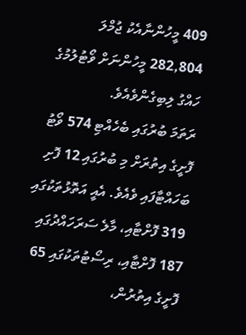409 މީހުންނާއެކު ޖުމްލަ 282,804 މީހުންނަށް ވޯޓުލުމުގެ ހައްގު ލިބިގެންވެއެވެ.
ރަތަމަ ބުރުގައި ބެހެއްޓި 574 ވޯޓު ފޮށީގެ އިތުރަށް މި ބުރުގައި 12 ފޮށި ބަހައްޓާފައި ވެއެވެ. އެއީ އަތޮޅުތަކުގައި 319 ފޮށްޓާއި، މާލެ ސަރަހައްދުގައި 187 ފޮށްޓާއި، ރިސޯޓުތަކުގައި 65 ފޮށީގެ އިތުރުން،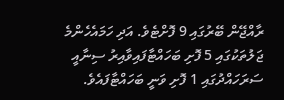ރާއްޖޭން ބޭރުގައި 9 ފޮށްޓެވެ. އަދި ހަމައެހެންމެ ޖަލުތަކުގައި 5 ފޮށި ބަހައްޓާފައިވާއިރު ސިނާއީ ސަރަހައްދުގައި 1 ފޮށި ވަނީ ބަހައްޓާފައެވެ.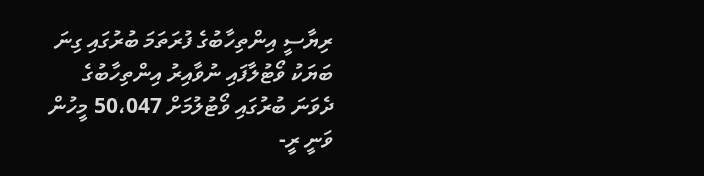ރިޔާސީ އިންތިހާބުގެ ފުރަތަމަ ބުރުގައި ގިނަ ބަޔަކު ވޯޓުލާފައި ނުވާއިރު އިންތިހާބުގެ ދެވަނަ ބުރުގައި ވޯޓުލުމަށް 50،047 މީހުން ވަނީ ރީ-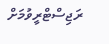ރަޖިސްޓްރީވުމަށް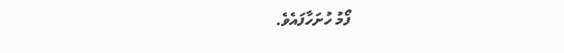ފޯމު ހުށަހާފައެވެ.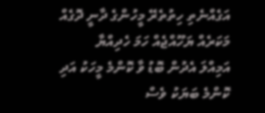އަގެއްނެތި ހިތުތެރޭ މީހުންގެ ދާނީ ދޮގެއް މަކަރެއް ޔަހޫއްޖެއް ހަމަ ހެދިއްޔާ
އަމިއްލަ އެދުން ބޮޑު ވާ ކޮންމެ މީހަކު އަދި ކޮންމެ ބަޔަކު ވެސް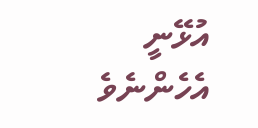އުޅޭނީ އެހެންނެވެ